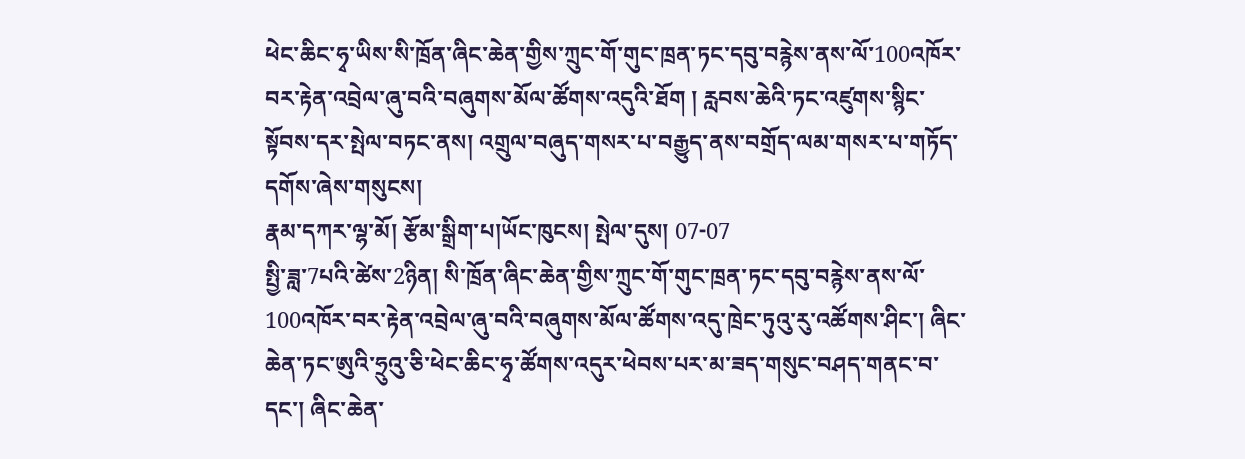ཕེང་ཆིང་ཧྭ་ཡིས་སི་ཁྲོན་ཞིང་ཆེན་གྱིས་ཀྲུང་གོ་གུང་ཁྲན་ཏང་དབུ་བརྙེས་ནས་ལོ་100འཁོར་བར་རྟེན་འབྲེལ་ཞུ་བའི་བཞུགས་མོལ་ཚོགས་འདུའི་ཐོག ། རླབས་ཆེའི་ཏང་འཛུགས་སྙིང་སྟོབས་དར་སྤེལ་བཏང་ནས། འགྲུལ་བཞུད་གསར་པ་བརྒྱུད་ནས་བགྲོད་ལམ་གསར་པ་གཏོད་དགོས་ཞེས་གསུངས།
རྣམ་དཀར་ལྷ་མོ། རྩོམ་སྒྲིག་པ།ཡོང་ཁུངས། སྤེལ་དུས། 07-07
སྤྱི་ཟླ་7པའི་ཚེས་2ཉིན། སི་ཁྲོན་ཞིང་ཆེན་གྱིས་ཀྲུང་གོ་གུང་ཁྲན་ཏང་དབུ་བརྙེས་ནས་ལོ་100འཁོར་བར་རྟེན་འབྲེལ་ཞུ་བའི་བཞུགས་མོལ་ཚོགས་འདུ་ཁྲེང་ཏུའུ་རུ་འཚོགས་ཤིང་། ཞིང་ཆེན་ཏང་ཨུའི་ཧྲུའུ་ཅི་ཕེང་ཆིང་ཧྭ་ཚོགས་འདུར་ཕེབས་པར་མ་ཟད་གསུང་བཤད་གནང་བ་དང་། ཞིང་ཆེན་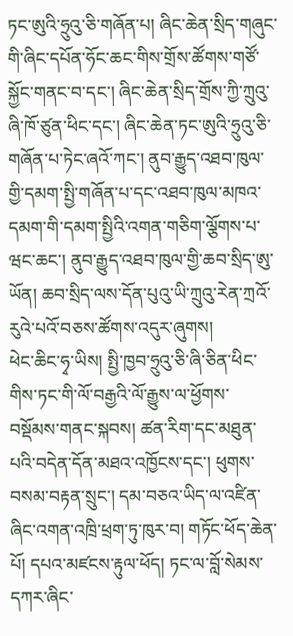ཏང་ཨུའི་ཧྲུའུ་ཅི་གཞོན་པ། ཞིང་ཆེན་སྲིད་གཞུང་གི་ཞིང་དཔོན་ཧོང་ཆང་གིས་གྲོས་ཚོགས་གཙོ་སྐྱོང་གནང་བ་དང་། ཞིང་ཆེན་སྲིད་གྲོས་ཀྱི་ཀྲུའུ་ཞི་ཁོ་ཙུན་ཕིང་དང་། ཞིང་ཆེན་ཏང་ཨུའི་ཧྲུའུ་ཅི་གཞོན་པ་ཏེང་ཞའོ་ཀང་། ནུབ་རྒྱུད་འཐབ་ཁུལ་གྱི་དམག་སྤྱི་གཞོན་པ་དང་འཐབ་ཁུལ་མཁའ་དམག་གི་དམག་སྤྱིའི་འགན་གཅིག་ལྕོགས་པ་ཝང་ཆང་། ནུབ་རྒྱུད་འཐབ་ཁུལ་གྱི་ཆབ་སྲིད་ཨུ་ཡོན། ཆབ་སྲིད་ལས་དོན་པུའུ་ཡི་ཀྲུའུ་རེན་ཀྲའོ་རུའེ་པའོ་བཅས་ཚོགས་འདུར་ཞུགས།
ཕེང་ཆིང་ཧྭ་ཡིས། སྤྱི་ཁྱབ་ཧྲུའུ་ཅི་ཞི་ཅིན་ཕིང་གིས་ཏང་གི་ལོ་བརྒྱའི་ལོ་རྒྱུས་ལ་ཕྱོགས་བསྡོམས་གནང་སྐབས། ཚན་རིག་དང་མཐུན་པའི་བདེན་དོན་མཐའ་འཁྱོངས་དང་། ཕུགས་བསམ་བརྟན་སྲུང་། དམ་བཅའ་ཡིད་ལ་འཛིན་ཞིང་འགན་འཁྲི་ཕྲག་ཏུ་ཁུར་བ། གཏོང་ཕོད་ཆེན་པོ། དཔའ་མཛངས་རྟུལ་ཕོད། ཏང་ལ་བློ་སེམས་དཀར་ཞིང་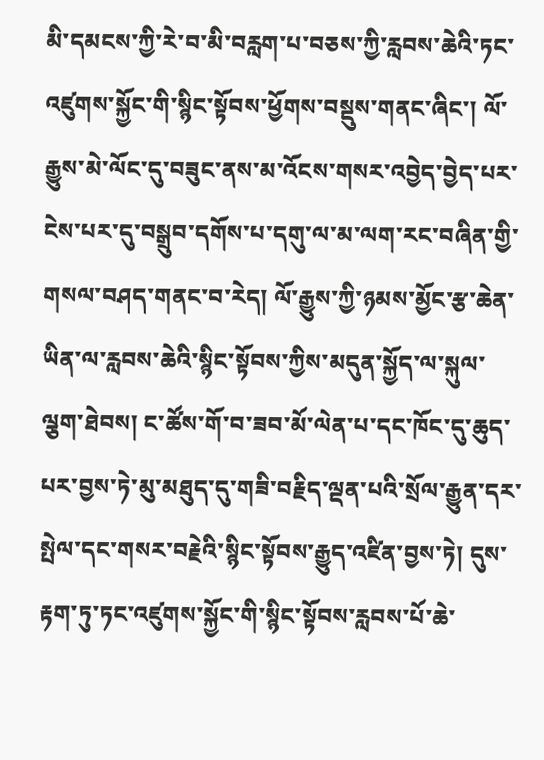མི་དམངས་ཀྱི་རེ་བ་མི་བརླག་པ་བཅས་ཀྱི་རླབས་ཆེའི་ཏང་འཛུགས་སྐྱོང་གི་སྙིང་སྟོབས་ཕྱོགས་བསྡུས་གནང་ཞིང་། ལོ་རྒྱུས་མེ་ལོང་དུ་བཟུང་ནས་མ་འོངས་གསར་འབྱེད་བྱེད་པར་ངེས་པར་དུ་བསྒྲུབ་དགོས་པ་དགུ་ལ་མ་ལག་རང་བཞིན་གྱི་གསལ་བཤད་གནང་བ་རེད། ལོ་རྒྱུས་ཀྱི་ཉམས་མྱོང་རྩ་ཆེན་ཡིན་ལ་རླབས་ཆེའི་སྙིང་སྟོབས་ཀྱིས་མདུན་སྐྱོད་ལ་སྐུལ་ལྕག་ཐེབས། ང་ཚོས་གོ་བ་ཟབ་མོ་ལེན་པ་དང་ཁོང་དུ་ཆུད་པར་བྱས་ཏེ་མུ་མཐུད་དུ་གཟི་བརྗིད་ལྡན་པའི་སྲོལ་རྒྱུན་དར་སྤེལ་དང་གསར་བརྗེའི་སྙིང་སྟོབས་རྒྱུད་འཛིན་བྱས་ཏེ། དུས་རྟག་ཏུ་ཏང་འཛུགས་སྐྱོང་གི་སྙིང་སྟོབས་རླབས་པོ་ཆེ་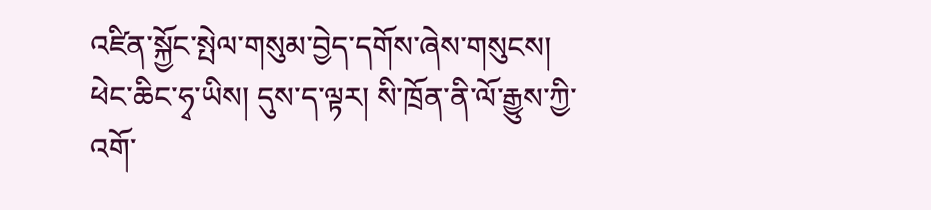འཛིན་སྐྱོང་སྤེལ་གསུམ་བྱེད་དགོས་ཞེས་གསུངས།
ཕེང་ཆིང་ཧྭ་ཡིས། དུས་ད་ལྟར། སི་ཁྲོན་ནི་ལོ་རྒྱུས་ཀྱི་འགོ་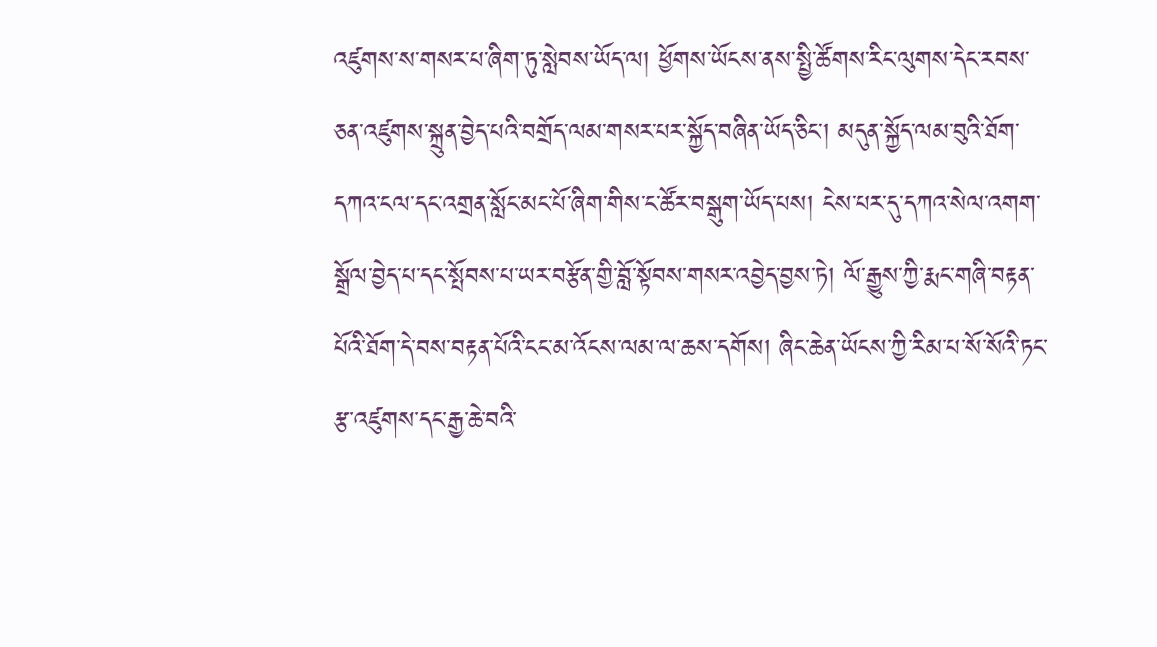འཛུགས་ས་གསར་པ་ཞིག་ཏུ་སླེབས་ཡོད་ལ། ཕྱོགས་ཡོངས་ནས་སྤྱི་ཚོགས་རིང་ལུགས་དེང་རབས་ཅན་འཛུགས་སྐྲུན་བྱེད་པའི་བགྲོད་ལམ་གསར་པར་སྐྱོད་བཞིན་ཡོད་ཅིང་། མདུན་སྐྱོད་ལམ་བུའི་ཐོག་དཀའ་ངལ་དང་འགྲན་སློང་མང་པོ་ཞིག་གིས་ང་ཚོར་བསྒུག་ཡོད་པས། ངེས་པར་དུ་དཀའ་སེལ་འགག་སྒྲོལ་བྱེད་པ་དང་སྤོབས་པ་ཡར་བརྩོན་གྱི་བློ་སྟོབས་གསར་འབྱེད་བྱས་ཏེ། ལོ་རྒྱུས་ཀྱི་རྨང་གཞི་བརྟན་པོའི་ཐོག་དེ་བས་བརྟན་པོའི་ངང་མ་འོངས་ལམ་ལ་ཆས་དགོས། ཞིང་ཆེན་ཡོངས་ཀྱི་རིམ་པ་སོ་སོའི་ཏང་རྩ་འཛུགས་དང་རྒྱ་ཆེ་བའི་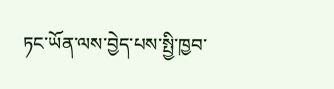ཏང་ཡོན་ལས་བྱེད་པས་སྤྱི་ཁྱབ་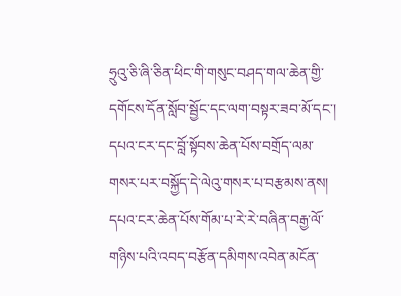ཧྲུའུ་ཅི་ཞི་ཅིན་ཕིང་གི་གསུང་བཤད་གལ་ཆེན་གྱི་དགོངས་དོན་སློབ་སྦྱོང་དང་ལག་བསྟར་ཟབ་མོ་དང་། དཔའ་ངར་དང་བློ་སྟོབས་ཆེན་པོས་བགྲོད་ལམ་གསར་པར་བསྐྱོད་དེ་ལེའུ་གསར་པ་བརྩམས་ནས། དཔའ་ངར་ཆེན་པོས་གོམ་པ་རེ་རེ་བཞིན་བརྒྱ་ལོ་གཉིས་པའི་འབད་བརྩོན་དམིགས་འབེན་མངོན་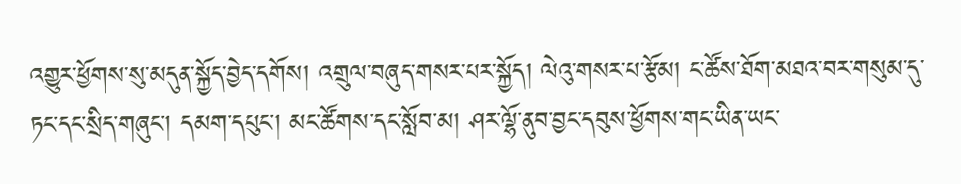འགྱུར་ཕྱོགས་སུ་མདུན་སྐྱོད་བྱེད་དགོས། འགྲུལ་བཞུད་གསར་པར་སྐྱོད། ལེའུ་གསར་པ་རྩོམ། ང་ཚོས་ཐོག་མཐའ་བར་གསུམ་དུ་ཏང་དང་སྲིད་གཞུང་། དམག་དཔུང་། མང་ཚོགས་དང་སློབ་མ། ཤར་ལྷོ་ནུབ་བྱང་དབུས་ཕྱོགས་གང་ཡིན་ཡང་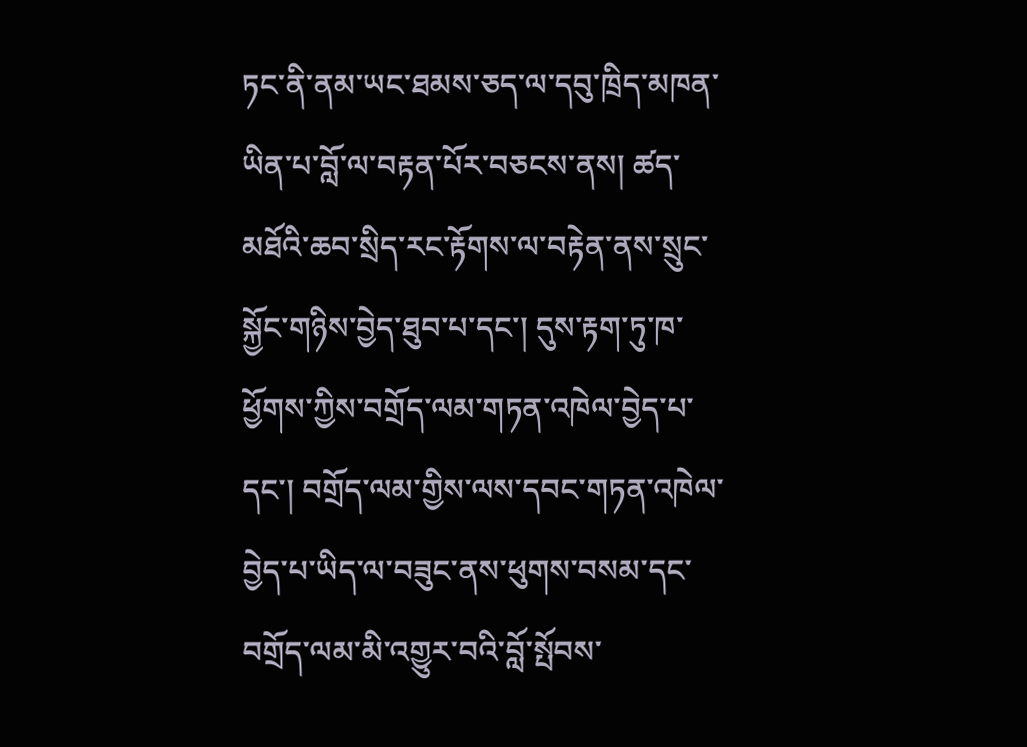ཏང་ནི་ནམ་ཡང་ཐམས་ཅད་ལ་དབུ་ཁྲིད་མཁན་ཡིན་པ་བློ་ལ་བརྟན་པོར་བཅངས་ནས། ཚད་མཐོའི་ཆབ་སྲིད་རང་རྟོགས་ལ་བརྟེན་ནས་སྲུང་སྐྱོང་གཉིས་བྱེད་ཐུབ་པ་དང་། དུས་རྟག་ཏུ་ཁ་ཕྱོགས་ཀྱིས་བགྲོད་ལམ་གཏན་འཁེལ་བྱེད་པ་དང་། བགྲོད་ལམ་གྱིས་ལས་དབང་གཏན་འཁེལ་བྱེད་པ་ཡིད་ལ་བཟུང་ནས་ཕུགས་བསམ་དང་བགྲོད་ལམ་མི་འགྱུར་བའི་བློ་སྤོབས་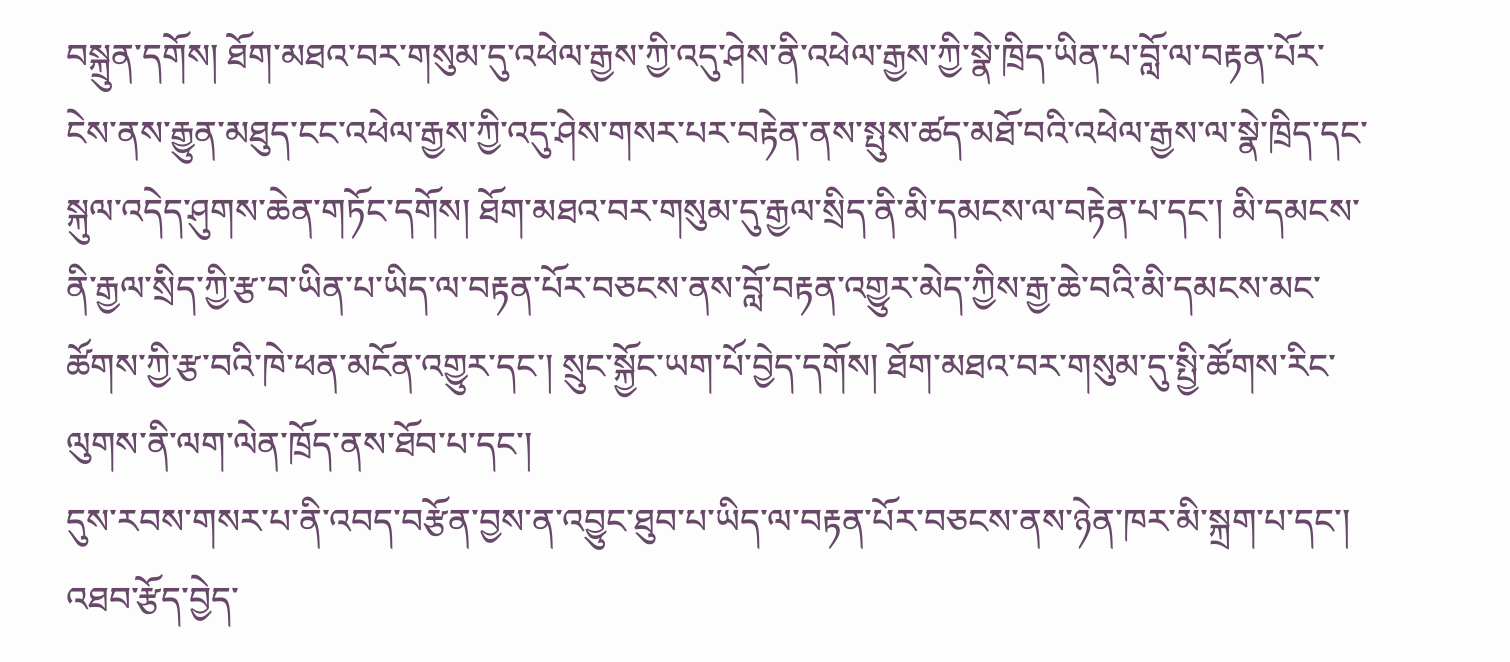བསྐྲུན་དགོས། ཐོག་མཐའ་བར་གསུམ་དུ་འཕེལ་རྒྱས་ཀྱི་འདུ་ཤེས་ནི་འཕེལ་རྒྱས་ཀྱི་སྣེ་ཁྲིད་ཡིན་པ་བློ་ལ་བརྟན་པོར་ངེས་ནས་རྒྱུན་མཐུད་ངང་འཕེལ་རྒྱས་ཀྱི་འདུ་ཤེས་གསར་པར་བརྟེན་ནས་སྤུས་ཚད་མཐོ་བའི་འཕེལ་རྒྱས་ལ་སྣེ་ཁྲིད་དང་སྐུལ་འདེད་ཤུགས་ཆེན་གཏོང་དགོས། ཐོག་མཐའ་བར་གསུམ་དུ་རྒྱལ་སྲིད་ནི་མི་དམངས་ལ་བརྟེན་པ་དང་། མི་དམངས་ནི་རྒྱལ་སྲིད་ཀྱི་རྩ་བ་ཡིན་པ་ཡིད་ལ་བརྟན་པོར་བཅངས་ནས་བློ་བརྟན་འགྱུར་མེད་ཀྱིས་རྒྱ་ཆེ་བའི་མི་དམངས་མང་ཚོགས་ཀྱི་རྩ་བའི་ཁེ་ཕན་མངོན་འགྱུར་དང་། སྲུང་སྐྱོང་ཡག་པོ་བྱེད་དགོས། ཐོག་མཐའ་བར་གསུམ་དུ་སྤྱི་ཚོགས་རིང་ལུགས་ནི་ལག་ལེན་ཁྲོད་ནས་ཐོབ་པ་དང་།
དུས་རབས་གསར་པ་ནི་འབད་བརྩོན་བྱས་ན་འབྱུང་ཐུབ་པ་ཡིད་ལ་བརྟན་པོར་བཅངས་ནས་ཉེན་ཁར་མི་སྐྲག་པ་དང་། འཐབ་རྩོད་བྱེད་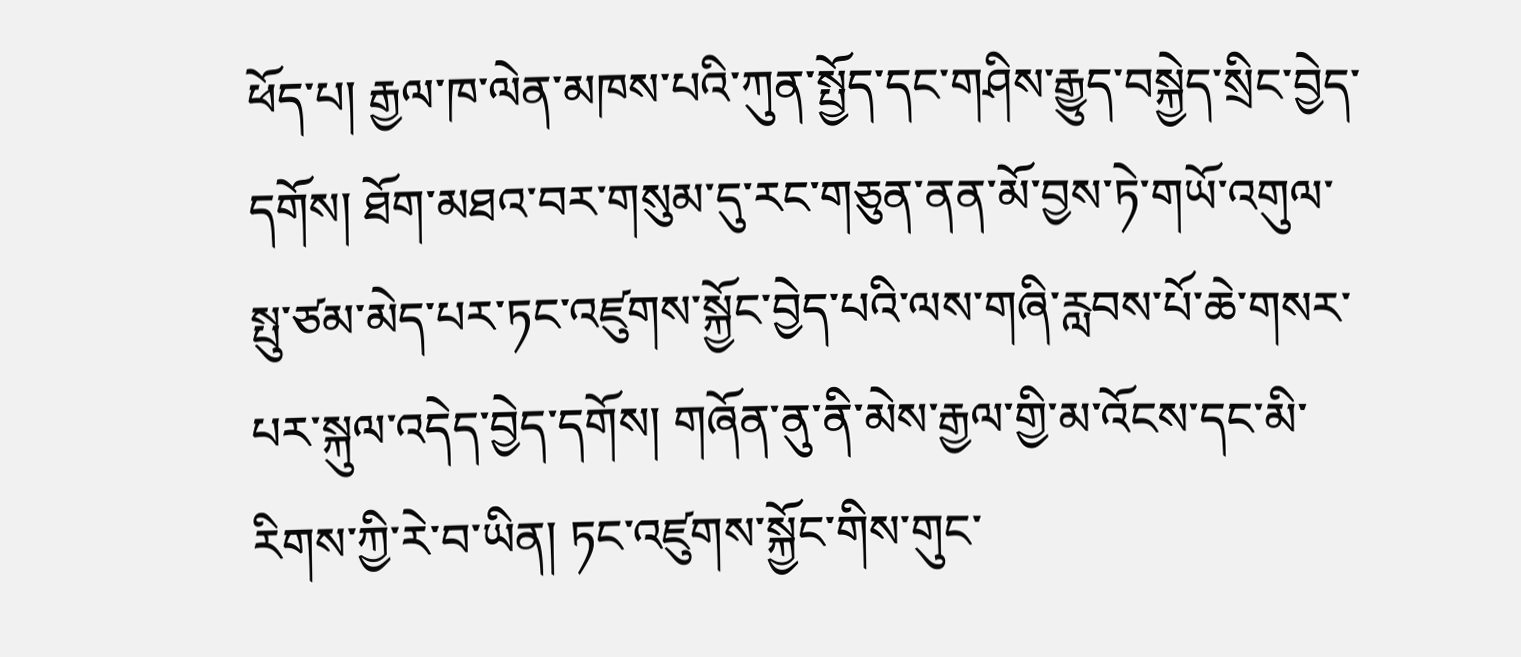ཕོད་པ། རྒྱལ་ཁ་ལེན་མཁས་པའི་ཀུན་སྤྱོད་དང་གཤིས་རྒྱུད་བསྐྱེད་སྲིང་བྱེད་དགོས། ཐོག་མཐའ་བར་གསུམ་དུ་རང་གཅུན་ནན་མོ་བྱས་ཏེ་གཡོ་འགུལ་སྤུ་ཙམ་མེད་པར་ཏང་འཛུགས་སྐྱོང་བྱེད་པའི་ལས་གཞི་རླབས་པོ་ཆེ་གསར་པར་སྐུལ་འདེད་བྱེད་དགོས། གཞོན་ནུ་ནི་མེས་རྒྱལ་གྱི་མ་འོངས་དང་མི་རིགས་ཀྱི་རེ་བ་ཡིན། ཏང་འཛུགས་སྐྱོང་གིས་གུང་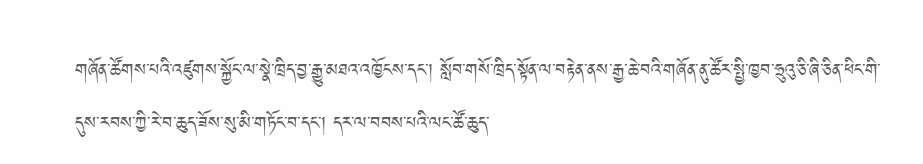གཞོན་ཚོགས་པའི་འཛུགས་སྐྱོང་ལ་སྣེ་ཁྲིད་བྱ་རྒྱུ་མཐའ་འཁྱོངས་དང་། སློབ་གསོ་ཁྲིད་སྟོན་ལ་བརྟེན་ནས་རྒྱ་ཆེ་བའི་གཞོན་ནུ་ཚོར་སྤྱི་ཁྱབ་ཧྲུའུ་ཅི་ཞི་ཅིན་ཕིང་གི་དུས་རབས་ཀྱི་རེ་བ་ཆུད་ཟོས་སུ་མི་གཏོང་བ་དང་། དར་ལ་བབས་པའི་ལང་ཚོ་ཆུད་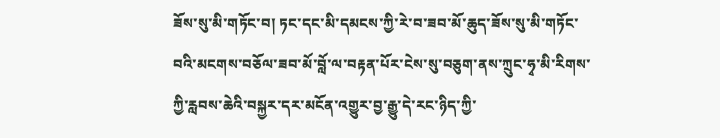ཟོས་སུ་མི་གཏོང་བ། ཏང་དང་མི་དམངས་ཀྱི་རེ་བ་ཟབ་མོ་ཆུད་ཟོས་སུ་མི་གཏོང་བའི་མངགས་བཅོལ་ཟབ་མོ་བློ་ལ་བརྟན་པོར་ངེས་སུ་བཅུག་ནས་ཀྲུང་ཧྭ་མི་རིགས་ཀྱི་རླབས་ཆེའི་བསྐྱར་དར་མངོན་འགྱུར་བྱ་རྒྱུ་དེ་རང་ཉིད་ཀྱི་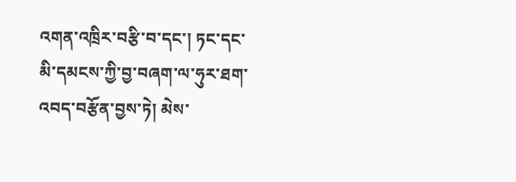འགན་འཁྲིར་བརྩི་བ་དང་། ཏང་དང་མི་དམངས་ཀྱི་བྱ་བཞག་ལ་ཧུར་ཐག་འབད་བརྩོན་བྱས་ཏེ། མེས་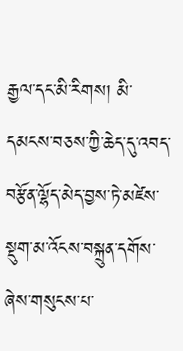རྒྱལ་དང་མི་རིགས། མི་དམངས་བཅས་ཀྱི་ཆེད་དུ་འབད་བརྩོན་ལྷོད་མེད་བྱས་ཏེ་མཛེས་སྡུག་མ་འོངས་བསྐྲུན་དགོས་ཞེས་གསུངས་པ་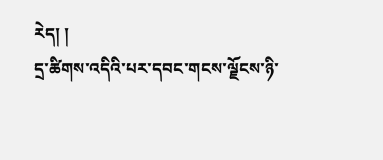རེད། །
དྲ་ཚིགས་འདིའི་པར་དབང་གངས་ལྗོངས་ཉི་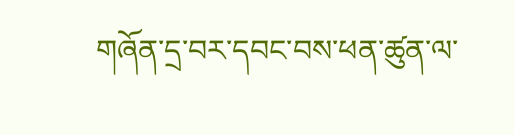གཞོན་དྲ་བར་དབང་བས་ཕན་ཚུན་ལ་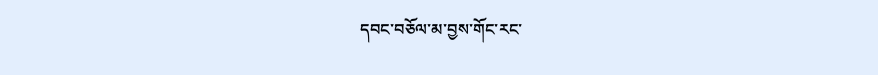དབང་བཅོལ་མ་བྱས་གོང་རང་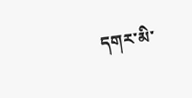དགར་མི་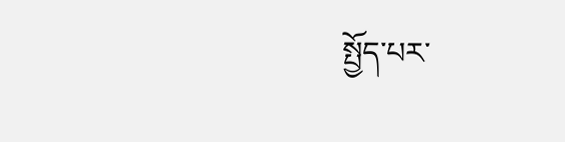སྤྱོད་པར་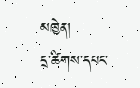མཁྱེན།
དྲ་ཚིགས་དཔང་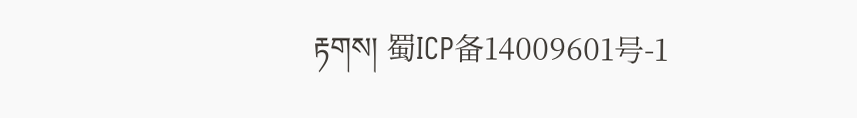རྟགས། 蜀ICP备14009601号-1